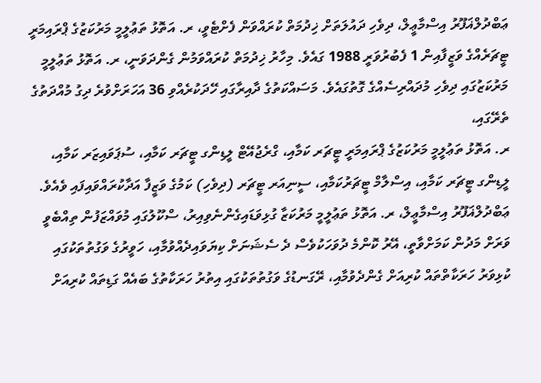ޢަބްދުލްޣަފޫރު އިސްމާޢީލް، ދިވެހި ދައުލަތަށް ޚިދުމަތް ކުރައްވަން ފެށްޓެވީ، ރ. އަތޮޅު ތަޢުލީމީ މަރުކަޒުގެ ޕްރައިމަރީ ޓީޗަރެއްގެ ވަޒީފާއިން 1 ފެބުރުވަރީ 1988 ގައެވެ. މިހާރު ޚިދުމަތް ކުރައްވަމުން ގެންދަވަނީ، ރ. އަތޮޅު ތަޢުލީމީ މަރުކަޒުގައި ދިވެހި މުދައްރިސެއްގެ ގޮތުގައެވެ. މަސައްކަތުގެ ދާއިރާގައި ހޭދަކުރެއްވި 36 އަހަރަށްވުރެ ދިގު މުއްދަތުގެ ތެރޭގައި،
ރ. އަތޮޅު ތަޢުލީމީ މަރުކަޒުގެ ޕްރައިމަރީ ޓީޗަރ ކަމާއި، ގްރެޖުއޭޓް ލީޑިންގ ޓީޗަރ ކަމާއި، ސުޕަވައިޒަރ ކަމާއި، ލީޑިންގ ޓީޗަރ ކަމާއި، އިސްލާމް ޓީޗަރުކަމާއި، ސީނިއަރ ޓީޗަރ (ދިވެހި) ކަމުގެ ވަޒީފާ އަދާކުރައްވައިފައި ވެއެވެ.
ޢަބްދުލްޣަފޫރު އިސްމާޢީލް، ރ. އަތޮޅު ތަޢުލީމީ މަރުކަޒާ ގުޅިވަޑައިގެންނެވިއިރު، ސްކޫލުގައި މުވައްޒަފުން ތިއްބެވީ ވަރަށް މަދުން ކަމަށްވާތީ، އޭރު ކޮންމެ ދުވަހަކުވެސް ދެ ސެޝަނަށް ކިޔަވައިދެއްވުމާއި، ހަވީރުގެ ވަގުތުތަކުގައި ކުޅިވަރު ހަރަކާތްތައް ކުރިއަށް ގެންދެވުމާއި، ރޭގަނޑުގެ ވަގުތުތަކުގައި އިތުރު ހަރަކާތުގެ ބައެއް ގަޑިތައް ކުރިއަށް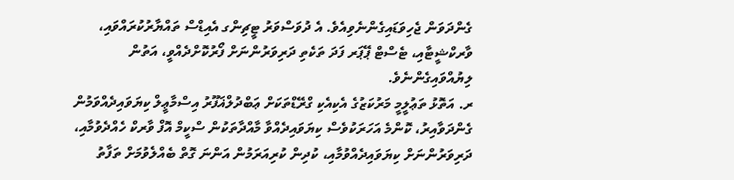ގެންދަވަން ޖެހިވަޑައިގެންނެވިއެވެ. އެ ދުވަސްވަރު ޓީޗިންގ އެއިޑްސް ތައްޔާރުކުރައްވައި، ވާރކްޝީޓާއި، ޓެސްޓް ޕޭޕަރ ފަދަ ތަކެތި ދަރިވަރުންނަށް ފޯރުކޮށްދެއްވީ، އަތުން ލިޔުއްވައިގެންނެވެ.
ރ. އަތޮޅު ތަޢުލީމީ މަރުކަޒުގެ އެކިއެކި ގްރޭޑްތަކަށް ޢަބްދުލްޣަފޫރު އިސްމާޢީލް ކިޔަވައިދެއްވަމުން ގެންދަވާއިރު، ކޮންމެ އަހަރަކުވެސް ކިޔަވައިދެއްވާ މާއްދާތަކުން ސްކީމް އޮފް ވާރކް ހެއްދެވުމާއި، ދަރިވަރުންނަށް ކިޔަވައިދެއްވުމާއި، ކުދިން ކުރިއަރަމުން އަންނަ ގޮތް ބެއްލެވުމަށް ތަފާތު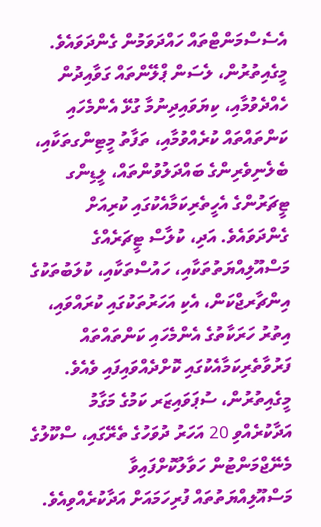އެސެސްމަންޓްތައް ހައްދަވަމުން ގެންދަވައެވެ. މީގެއިތުރުން، ލެސަން ޕްލޭންތައް ގަވާއިދުން ހެއްދެވުމާއި، ކިޔަވައިދިނުމާ ގުޅޭ އެންމެހައި ކަންތައްތައް ކުރެއްވުމާއި، ތަފާތު މީޓިންގތަކާއި، ބެލެނިވެރިންގެ ބައްދަލުވުންތައް، ލީޑިންގ ޓީޗަރުންގެ އެހީތެރިކަމާއެކުގައި ކުރިއަށް ގެންދަވައެވެ. އަދި، ކުލާސް ޓީޗަރެއްގެ މަސްއޫލިއްޔަތުތަކާއި، ހައުސްތަކާއި، ކުލަބުތަކުގެ އިންޗާރޖްކަން، އެކި އަހަރުތަކުގައި ކުރައްވައި، އިތުރު ހަރަކާތުގެ އެންމެހައި ކަންތައްތައް ފަރުވާތެރިކަމާއެކުގައި ކޮށްދެއްވައިފައި ވެއެވެ. މީގެއިތުރުން، ސުޕަވައިޒަރ ކަމުގެ މަގާމު އަދާކުރެއްވި 20 އަހަރު ދުވަހުގެ ތެރޭގައި، ސްކޫލުގެ މެނޭޖްމަންޓުން ހަވާލުކޮށްފައިވާ މަސްއޫލިއްޔަތުތައް ފުރިހަމައަށް އަދާކުރެއްވިއެވެ.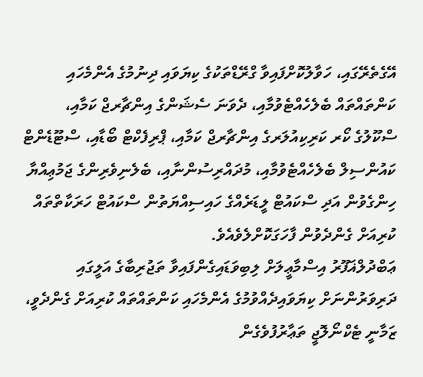އޭގެތެރޭގައި، ހަވާލުކޮށްފައިވާ ގްރޭޑްތަކުގެ ކިޔަވައި ދިނުމުގެ އެންމެހައި ކަންތައްތައް ބެލެހެއްޓެވުމާއި، ދެވަނަ ސެޝަންގެ އިންޗާރޖް ކަމާއި، ސްކޫލުގެ ކޯރ ކަރިކިއުލަރގެ އިންޗާރޖް ކަމާއި، ޕްރިފެކްޓް ބޯޑާއި، ސްޓޫޑެންޓް ކައުންސިލް ބެލެހެއްޓެވުމާއި، މުދައްރިސުންނާއި، ބެލެނިވެރިންގެ ޖަމުޢިއްޔާ ހިންގެވުން އަދި ސްކައުޓް ލީޑަރެއްގެ ހައިސިއްޔަތުން ސްކައުޓް ހަރަކާތްތައް ކުރިއަށް ގެންދެވުން ފާހަގަކޮށްލެވެއެވެ.
ޢަބްދުލްޣަފޫރު އިސްމާޢީލަށް ލިބިވަޑައިގެންފައިވާ ތަޖުރިބާގެ އަލީގައި ދަރިވަރުންނަށް ކިޔަވައިދެއްވުމުގެ އެންމެހައި ކަންތައްތައް ކުރިއަށް ގެންދެވީ، ޒަމާނީ ޓެކްނޯލޮޖީ ތަޢާރުފުވެގެން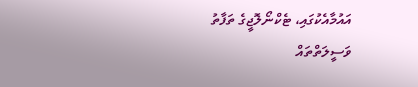އައުމާއެކުގައި، ޓެކްނޯލޮޖީގެ ތަފާތު ވަސީލަތްތައް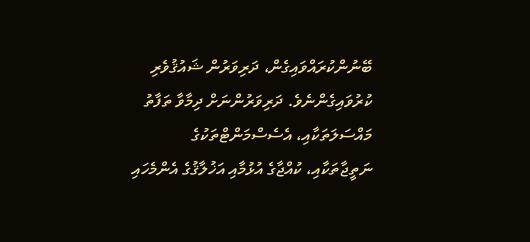ބޭނުންކުރައްވައިގެން، ދަރިވަރުން ޝައުޤުވެރި ކުރުވައިގެންނެވެ. ދަރިވަރުންނަށް ދިމާވާ ތަފާތު މައްސަލަތަކާއި، އެސެސްމަންޓްތަކުގެ ނަތީޖާތަކާއި، ކުއްޖާގެ އުޅުމާއި އަޚުލާޤުގެ އެންމެހައި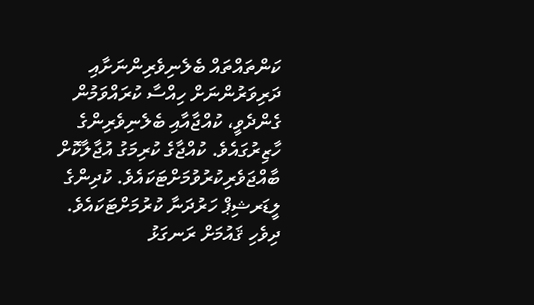ކަންތައްތައް ބެލެނިވެރިންނަށާއި ދަރިވަރުންނަށް ހިއްސާ ކުރައްވަމުން ގެންދެވީ، ކުއްޖާއާއި ބެލެނިވެރިންގެ ހާޒިރުގައެވެ. ކުއްޖާގެ ކުރިމަގު އުޖާލާކޮށް ބާއްޖަވެރިކުރުވުމަށްޓަކައެވެ. ކުދިންގެ ލީޑަރޝިޕް ހަރުދަނާ ކުރުމަށްޓަކައެވެ. ދިވެހި ޤައުމަށް ރަނގަޅު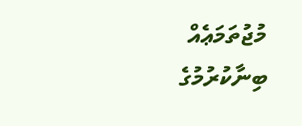މުޖުތަމަޢެއް ބިނާކުރުމުގެ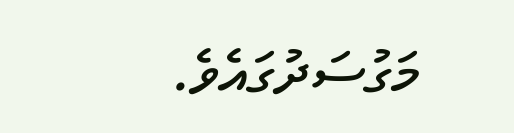މަގުސަދުގައެވެ.